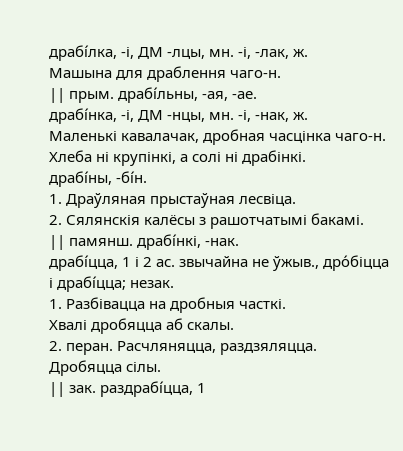драбі́лка, -і, ДМ -лцы, мн. -і, -лак, ж.
Машына для драблення чаго-н.
|| прым. драбі́льны, -ая, -ае.
драбі́нка, -і, ДМ -нцы, мн. -і, -нак, ж.
Маленькі кавалачак, дробная часцінка чаго-н.
Хлеба ні крупінкі, а солі ні драбінкі.
драбі́ны, -бі́н.
1. Драўляная прыстаўная лесвіца.
2. Сялянскія калёсы з рашотчатымі бакамі.
|| памянш. драбі́нкі, -нак.
драбі́цца, 1 і 2 ас. звычайна не ўжыв., дро́біцца і драбі́цца; незак.
1. Разбівацца на дробныя часткі.
Хвалі дробяцца аб скалы.
2. перан. Расчляняцца, раздзяляцца.
Дробяцца сілы.
|| зак. раздрабі́цца, 1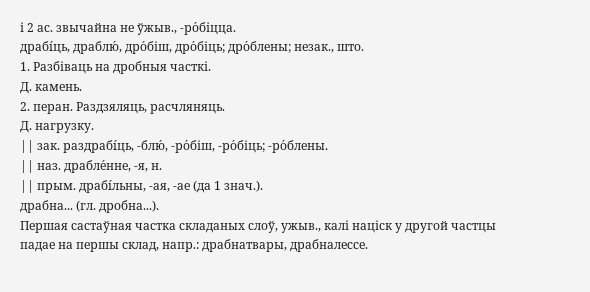і 2 ас. звычайна не ўжыв., -ро́біцца.
драбі́ць, драблю́, дро́біш, дро́біць; дро́блены; незак., што.
1. Разбіваць на дробныя часткі.
Д. камень.
2. перан. Раздзяляць, расчляняць.
Д. нагрузку.
|| зак. раздрабі́ць, -блю́, -ро́біш, -ро́біць; -ро́блены.
|| наз. драбле́нне, -я, н.
|| прым. драбі́льны, -ая, -ае (да 1 знач.).
драбна... (гл. дробна...).
Першая састаўная частка складаных слоў, ужыв., калі націск у другой частцы падае на першы склад, напр.: драбнатвары, драбналессе.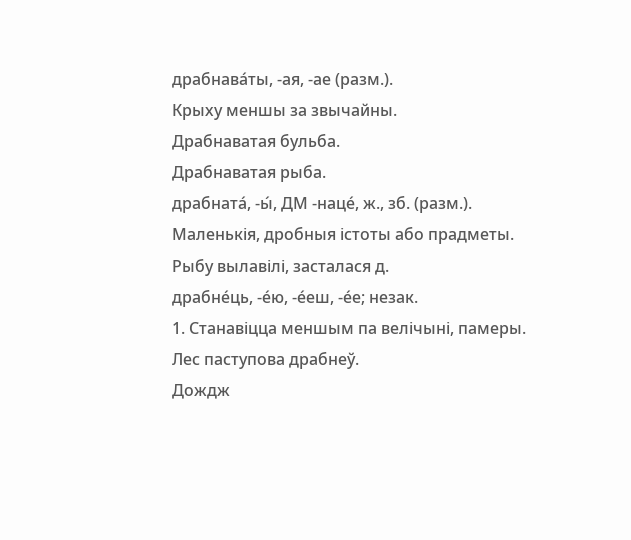драбнава́ты, -ая, -ае (разм.).
Крыху меншы за звычайны.
Драбнаватая бульба.
Драбнаватая рыба.
драбната́, -ы́, ДМ -наце́, ж., зб. (разм.).
Маленькія, дробныя істоты або прадметы.
Рыбу вылавілі, засталася д.
драбне́ць, -е́ю, -е́еш, -е́е; незак.
1. Станавіцца меншым па велічыні, памеры.
Лес паступова драбнеў.
Дождж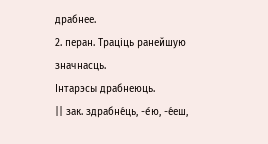драбнее.
2. перан. Траціць ранейшую значнасць.
Інтарэсы драбнеюць.
|| зак. здрабне́ць, -е́ю, -е́еш,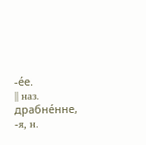-е́е.
|| наз. драбне́нне, -я, н.